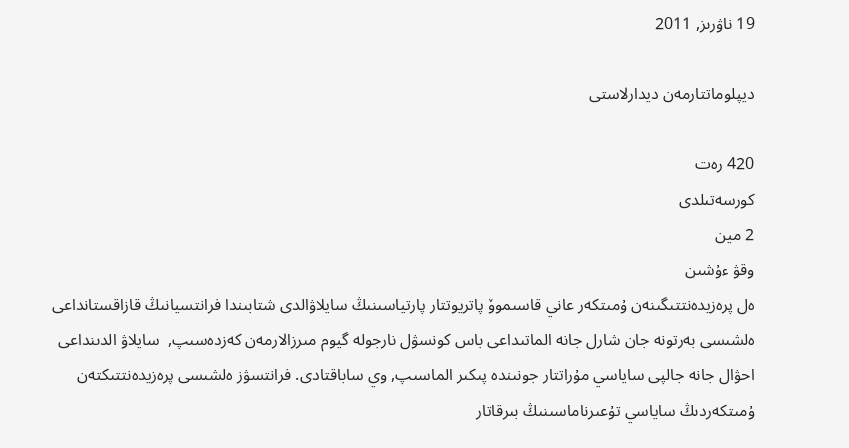19 ناۋرىز, 2011

ديپلوماتتارمەن ديدارلاستى

420 رەت
كورسەتىلدى
2 مين
وقۋ ءۇشىن
ەل پرەزيدەنتتىگىنەن ۇمىتكەر عاني قاسىموۆ پاتريوتتار پارتياسىنىڭ سايلاۋالدى شتابىندا فرانتسيانىڭ قازاقستانداعى ەلشىسى بەرتونە جان شارل جانە الماتىداعى باس كونسۋل نارجولە گيوم مىرزالارمەن كەزدەسىپ,  سايلاۋ الدىنداعى احۋال جانە جالپى ساياسي مۇراتتار جونىندە پىكىر الماسىپ, وي ساباقتادى. فرانتسۋز ەلشىسى پرەزيدەنتتىكتەن ۇمىتكەردىڭ ساياسي تۇعىرناماسىنىڭ بىرقاتار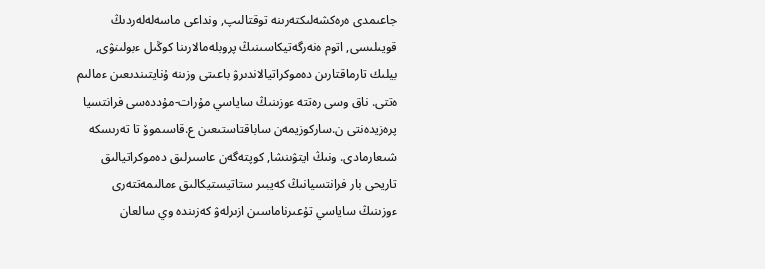جاعىمدى ەرەكشەلىكتەرىنە توقتالىپ, ونداعى ماسەلەلەردىڭ قويىلىسى, اتوم ەنەرگەتيكاسىنىڭ پروبلەمالارىنا كوڭىل ءبولىنۋى, بيلىك تارماقتارىن دەموكراتيالاندىرۋ باعىتى وزىنە ۇنايتىندىعىن ءمالىم ەتتى. ناق وسى رەتتە ءوزىنىڭ ساياسي مۇرات-مۇددەسى فرانتسيا پرەزيدەنتى ن.ساركوزيمەن ساباقتاستىعىن ع.قاسىموۆ تا تەرىسكە شىعارمادى. ونىڭ ايتۋىنشا, كوپتەگەن عاسىرلىق دەموكراتيالىق تاريحى بار فرانتسيانىڭ كەيبىر ستاتيستيكالىق ءمالىمەتتەرى ءوزىنىڭ ساياسي تۇعىرناماسىن ازىرلەۋ كەزىندە وي سالعان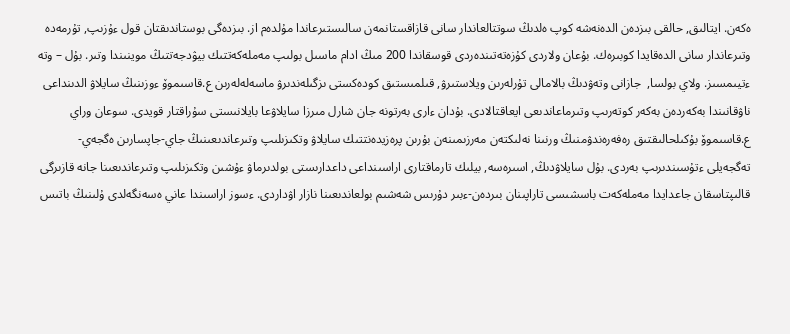ەكەن. ايتالىق, حالقى بىزدەن الدەنەشە كوپ ەلدىڭ سوتتالعاندار سانى قازاقستانمەن سالىستىرعاندا مۇلدەم از. بىزدەگى بوستاندىقتان قول ءۇزىپ, تۇرمەدە وتىرعاندار سانى الدەقايدا كوبىرەك. بۇعان ولاردى كۇزەتەتىندەردى قوسقاندا 200 مىڭ ادام ماسىل بولىپ مەملەكەتتىك بيۋدجەتتىڭ موينىندا وتىر. بۇل – وتە ءتيىمسىز. ولاي بولسا,  جازانى وتەۋدىڭ بالامالى تۇرلەرىن ويلاستىرۋ, قىلمىستىق كودەكستى ىزگىلەندىرۋ ماسەلەلەرىن ع.قاسىموۆ ءوزىنىڭ سايلاۋ الدىنداعى ناۋقانىندا بەكەردەن بەكەر كوتەرىپ وتىرماعاندىعى ايعاقتالادى. بۇدان ءارى بەرتونە جان شارل مىرزا سايلاۋعا بايلانىستى سۇراقتار قويدى. سوعان وراي ع.قاسىموۆ بۇكىلحالىقتىق رەفەرەندۋمنىڭ ورنىنا نەلىكتەن مەرزىمىنەن بۇرىن پرەزيدەنتتىك سايلاۋ وتكىزىلىپ وتىرعاندىعىنىڭ جاي-جاپسارىن ەگجەي-تەگجەيلى ءتۇسىندىرىپ بەردى. بۇل سايلاۋدىڭ, اسىرەسە, بيلىك تارماقتارى اراسىنداعى داعدارىستى بولدىرماۋ ءۇشىن وتكىزىلىپ وتىرعاندىعىنا جانە قازىرگى قالىپتاسقان جاعدايدا مەملەكەت باسشىسى تاراپىنان بىردەن-ءبىر دۇرىس شەشىم بولعاندىعىنا نازار اۋداردى. ءسوز اراسىندا عاني ەسەنگەلدى ۇلىنىڭ باتىس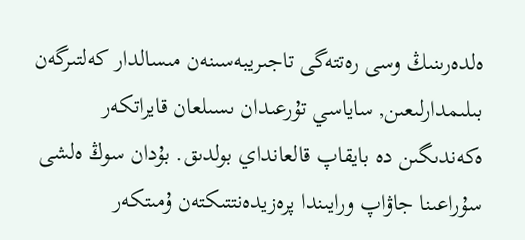ەلدەرىنىڭ وسى رەتتەگى تاجىريبەسىنەن مىسالدار كەلتىرگەن بىلىمدارلىعىن, ساياسي تۇرعىدان ىسىلعان قايراتكەر ەكەندىگىن دە بايقاپ قالعانداي بولدىق. بۇدان سوڭ ەلشى سۇراعىنا جاۋاپ ورايىندا پرەزيدەنتتىكتەن ۇمىتكەر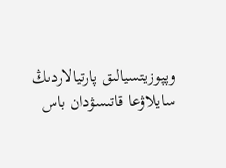وپپوزيتسيالىق پارتيالاردىڭ سايلاۋعا قاتىسۋدان باس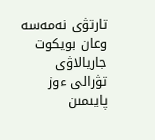تارتۋى نەمەسە وعان بويكوت جاريالاۋى تۋرالى ءوز پايىمىن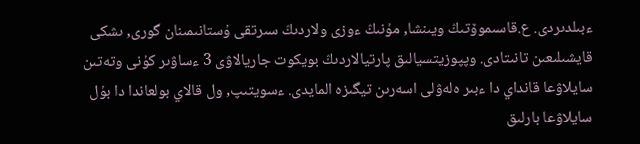ءبىلدىردى. ع.قاسىموۆتىڭ ويىنشا, مۇنىڭ ءوزى ولاردىڭ سىرتقى ۇستانىمىنان گورى, ىشكى قايشىلىعىن تانىتادى. وپپوزيتسيالىق پارتيالاردىڭ بويكوت جاريالاۋى 3 ءساۋىر كۇنى وتەتىن سايلاۋعا قانداي دا ءبىر ەلەۋلى اسەرىن تيگىزە المايدى. ءسويتىپ, ول قالاي بولعاندا دا بۇل سايلاۋعا بارلىق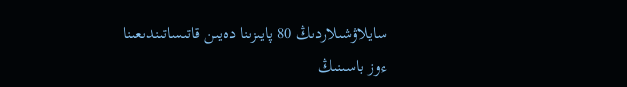سايلاۋشىلاردىڭ 80 پايىزىنا دەيىن قاتىساتىندىعىنا ءوز باسىنىڭ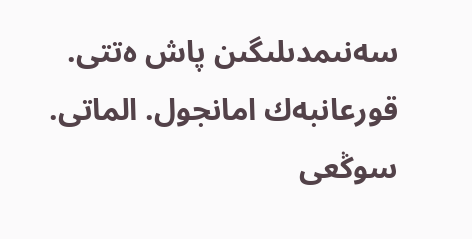سەنىمدىلىگىن پاش ەتتى. قورعانبەك امانجول. الماتى.
سوڭعى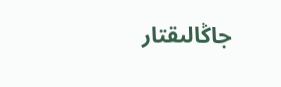جاڭالىقتار